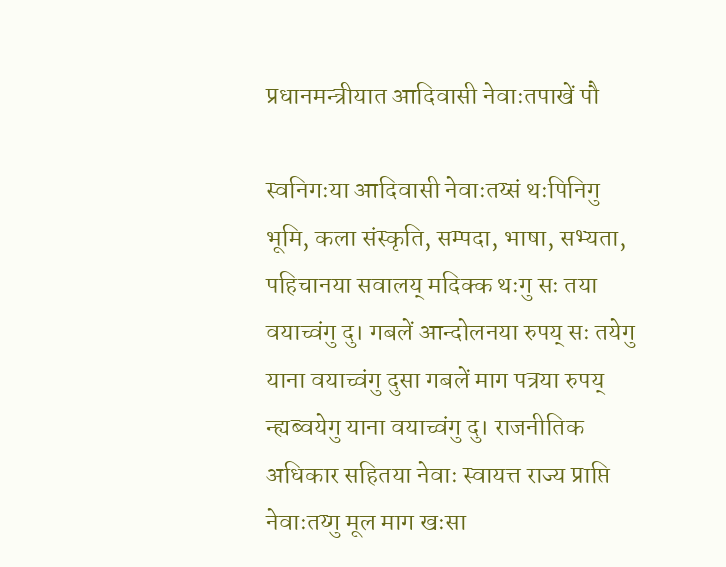प्रधानमन्त्रीयात आदिवासी नेवाःतपाखें पौ

स्वनिगःया आदिवासी नेवाःतय्सं थःपिनिगु भूमि, कला संस्कृति, सम्पदा, भाषा, सभ्यता, पहिचानया सवालय् मदिक्क थःगु सः तया वयाच्वंगु दु। गबलें आन्दोलनया रुपय् सः तयेगु याना वयाच्वंगु दुसा गबलें माग पत्रया रुपय् न्ह्यब्वयेगु याना वयाच्वंगु दु। राजनीतिक अधिकार सहितया नेवाः स्वायत्त राज्य प्राप्ति नेवाःतय्गु मूल माग खःसा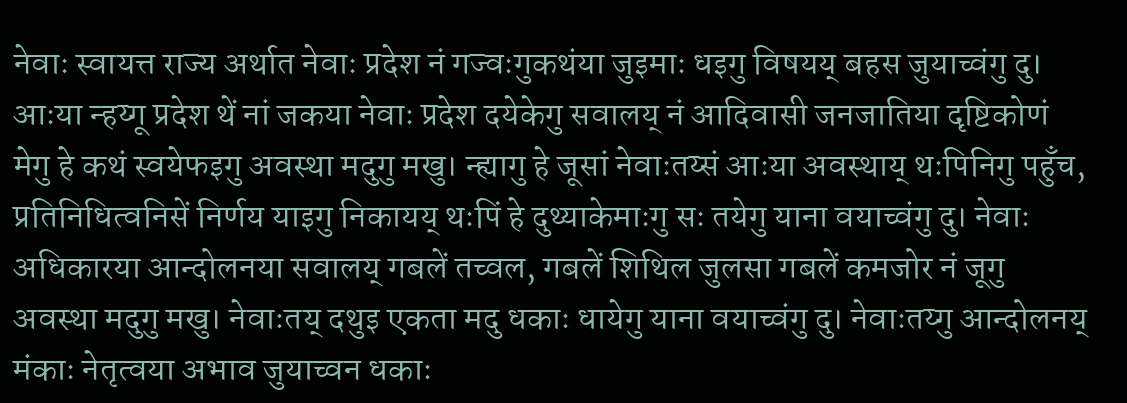नेवाः स्वायत्त राज्य अर्थात नेवाः प्रदेश नं गज्वःगुकथंया जुइमाः धइगु विषयय् बहस जुयाच्वंगु दु। आःया न्हय्गू प्रदेश थें नां जकया नेवाः प्रदेश दयेकेगु सवालय् नं आदिवासी जनजातिया दृष्टिकोणं मेगु हे कथं स्वयेफइगु अवस्था मदुगु मखु। न्ह्यागु हे जूसां नेवाःतय्सं आःया अवस्थाय् थःपिनिगु पहुँच, प्रतिनिधित्वनिसें निर्णय याइगु निकायय् थःपिं हे दुथ्याकेमाःगु सः तयेगु याना वयाच्वंगु दु। नेवाः अधिकारया आन्दोलनया सवालय् गबलें तच्वल, गबलें शिथिल जुलसा गबलें कमजोर नं जूगु अवस्था मदुगु मखु। नेवाःतय् दथुइ एकता मदु धकाः धायेगु याना वयाच्वंगु दु। नेवाःतय्गु आन्दोलनय् मंकाः नेतृत्वया अभाव जुयाच्वन धकाः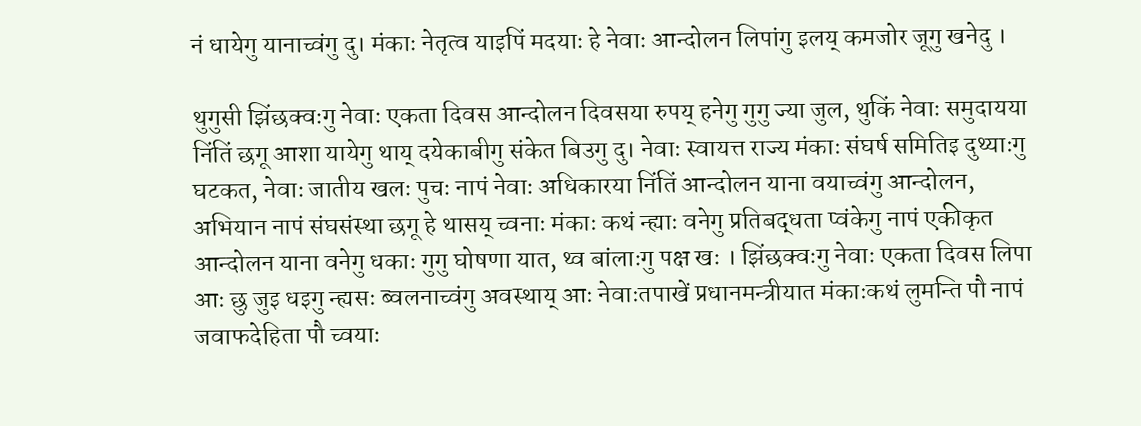नं धायेगु यानाच्वंगु दु। मंकाः नेतृत्व याइपिं मदयाः हे नेवाः आन्दोलन लिपांगु इलय् कमजोर जूगु खनेदु ।

थुगुसी झिंछक्वःगु नेवाः एकता दिवस आन्दोलन दिवसया रुपय् हनेगु गुगु ज्या जुल, थुकिं नेवाः समुदायया निंतिं छगू आशा यायेगु थाय् दयेकाबीगु संकेत बिउगु दु। नेवाः स्वायत्त राज्य मंकाः संघर्ष समितिइ दुथ्याःगु घटकत, नेवाः जातीय खलः पुचः नापं नेवाः अधिकारया निंतिं आन्दोलन याना वयाच्वंगु आन्दोलन, अभियान नापं संघसंस्था छगू हे थासय् च्वनाः मंकाः कथं न्ह्याः वनेगु प्रतिबद्धता प्वंकेगु नापं एकीकृत आन्दोलन याना वनेगु धकाः गुगु घोषणा यात, थ्व बांलाःगु पक्ष खः । झिंछक्वःगु नेवाः एकता दिवस लिपा आः छु जुइ धइगु न्ह्यसः ब्वलनाच्वंगु अवस्थाय् आः नेवाःतपाखें प्रधानमन्त्रीयात मंकाःकथं लुमन्ति पौ नापं जवाफदेहिता पौ च्वयाः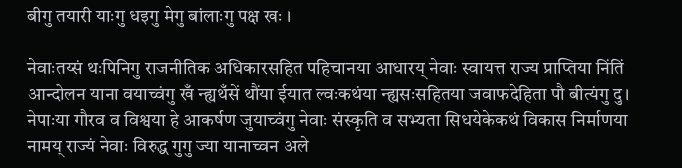बीगु तयारी याःगु धइगु मेगु बांलाःगु पक्ष खः ।

नेवाःतय्सं थःपिनिगु राजनीतिक अधिकारसहित पहिचानया आधारय् नेवाः स्वायत्त राज्य प्राप्तिया निंतिं आन्दोलन याना वयाच्वंगु खँ न्ह्यथँसें थौंया ईयात ल्वःकथंया न्ह्यसःसहितया जवाफदेहिता पौ बीत्यंगु दु। नेपाःया गौरव व विश्वया हे आकर्षण जुयाच्वंगु नेवाः संस्कृति व सभ्यता सिधयेकेकथं विकास निर्माणया नामय् राज्यं नेवाः विरुद्ध गुगु ज्या यानाच्वन अले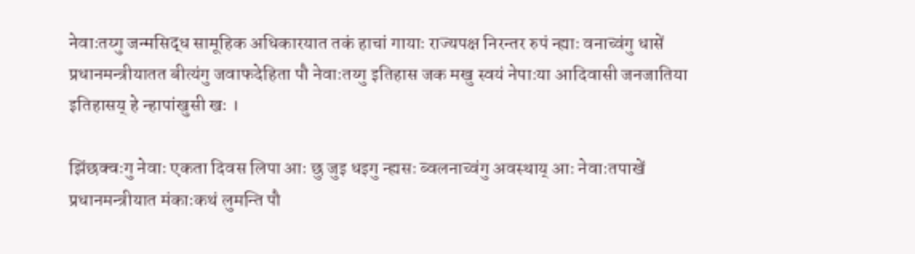नेवाःतय्गु जन्मसिद्ध सामूहिक अधिकारयात तकं हाचां गायाः राज्यपक्ष निरन्तर रुपं न्ह्याः वनाच्वंगु धासें प्रधानमन्त्रीयातत बीत्यंगु जवाफदेहिता पौ नेवाःतय्गु इतिहास जक मखु स्वयं नेपाःया आदिवासी जनजातिया इतिहासय् हे न्हापांखुसी खः ।

झिंछक्वःगु नेवाः एकता दिवस लिपा आः छु जुइ धइगु न्ह्यसः ब्वलनाच्वंगु अवस्थाय् आः नेवाःतपाखें प्रधानमन्त्रीयात मंकाःकथं लुमन्ति पौ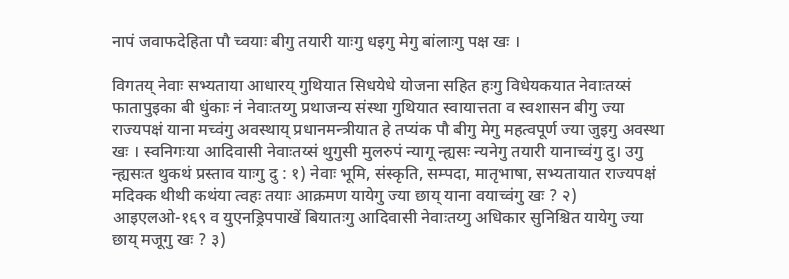नापं जवाफदेहिता पौ च्वयाः बीगु तयारी याःगु धइगु मेगु बांलाःगु पक्ष खः ।

विगतय् नेवाः सभ्यताया आधारय् गुथियात सिधयेधे योजना सहित हःगु विधेयकयात नेवाःतय्सं फातापुइका बी धुंकाः नं नेवाःतय्गु प्रथाजन्य संस्था गुथियात स्वायात्तता व स्वशासन बीगु ज्या राज्यपक्षं याना मच्वंगु अवस्थाय् प्रधानमन्त्रीयात हे तप्यंक पौ बीगु मेगु महत्वपूर्ण ज्या जुइगु अवस्था खः । स्वनिगःया आदिवासी नेवाःतय्सं थुगुसी मुलरुपं न्यागू न्ह्यसः न्यनेगु तयारी यानाच्वंगु दु। उगु न्ह्यसःत थुकथं प्रस्ताव याःगु दु : १) नेवाः भूमि, संस्कृति, सम्पदा, मातृभाषा, सभ्यतायात राज्यपक्षं मदिक्क थीथी कथंया त्वहः तयाः आक्रमण यायेगु ज्या छाय् याना वयाच्वंगु खः ? २)  आइएलओ-१६९ व युएनड्रिपपाखें बियातःगु आदिवासी नेवाःतय्गु अधिकार सुनिश्चित यायेगु ज्या छाय् मजूगु खः ? ३)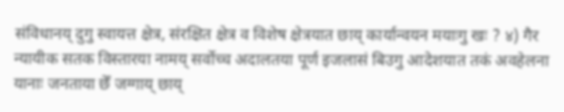संविधानय् दुगु स्वायत्त क्षेत्र, संरक्षित क्षेत्र व विशेष क्षेत्रयात छाय् कार्यान्वयन मयाःगु खः ? ४) गैर न्यायीक सतक विस्तारया नामय् सर्वोच्च अदालतया पूर्ण इजलासं बिउगु आदेशयात तकं अवहेलना यानाः जनताया छेँ जग्गाय् छाय्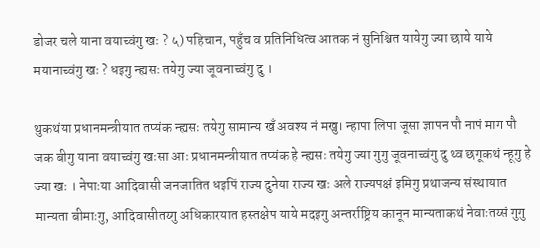डोजर चले याना वयाच्वंगु खः ? ५) पहिचान, पहुँच व प्रतिनिधित्व आतक नं सुनिश्चित यायेगु ज्या छाये याये मयानाच्वंगु खः ? धइगु न्ह्यसः तयेगु ज्या जूवनाच्वंगु दु ।

थुकथंया प्रधानमन्त्रीयात तप्यंक न्ह्यसः तयेगु सामान्य खँ अवश्य नं मखु। न्हापा लिपा जूसा ज्ञापन पौ नापं माग पौ जक बीगु याना वयाच्वंगु खःसा आः प्रधानमन्त्रीयात तप्यंक हे न्ह्यसः तयेगु ज्या गुगु जूवनाच्वंगु दु थ्व छगूकथं न्हूगु हे ज्या खः । नेपाःया आदिवासी जनजातित धइपिं राज्य दुनेया राज्य खः अले राज्यपक्षं इमिगु प्रथाजन्य संस्थायात मान्यता बीमाःगु, आदिवासीतय्गु अधिकारयात हस्तक्षेप याये मदइगु अन्तर्राष्ट्रिय कानून मान्यताकथं नेवाःतय्सं गुगु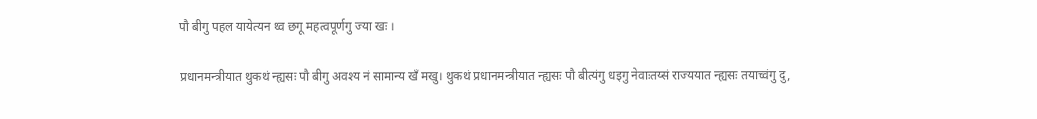पौ बीगु पहल यायेत्यन थ्व छगू महत्वपूर्णगु ज्या खः ।

प्रधानमन्त्रीयात थुकथं न्ह्यसः पौ बीगु अवश्य नं सामान्य खँ मखु। थुकथं प्रधानमन्त्रीयात न्ह्यसः पौ बीत्यंगु धइगु नेवाःतय्सं राज्ययात न्ह्यसः तयाच्वंगु दु,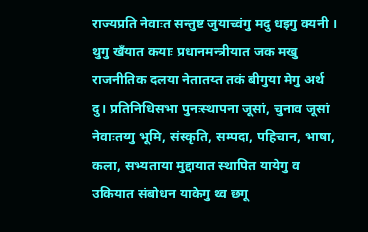राज्यप्रति नेवाःत सन्तुष्ट जुयाच्वंगु मदु धइगु क्यनी । थुगु खँयात कयाः प्रधानमन्त्रीयात जक मखु राजनीतिक दलया नेतातय्त तकं बीगुया मेगु अर्थ दु। प्रतिनिधिसभा पुनःस्थापना जूसां, चुनाव जूसां नेवाःतय्गु भूमि, संस्कृति, सम्पदा, पहिचान, भाषा, कला, सभ्यताया मुद्दायात स्थापित यायेगु व उकियात संबोधन याकेगु थ्व छगू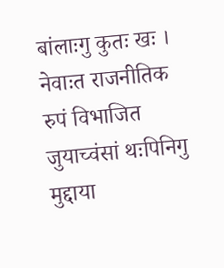बांलाःगु कुतः खः । नेवाःत राजनीतिक रुपं विभाजित जुयाच्वंसां थःपिनिगु मुद्दाया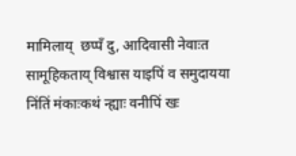मामिलाय्  छप्पँ दु, आदिवासी नेवाःत सामूहिकताय् विश्वास याइपिं व समुदायया निंतिं मंकाःकथं न्ह्याः वनीपिं खः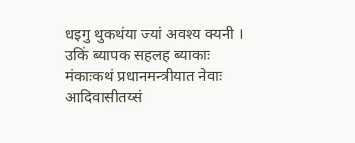धइगु थुकथंया ज्यां अवश्य क्यनी । उकिं ब्यापक सहलह ब्याकाः मंकाःकथं प्रधानमन्त्रीयात नेवाः आदिवासीतय्सं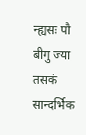न्ह्यसः पौ बीगु ज्या तसकं सान्दर्भिक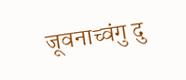जूवनाच्वंगु दु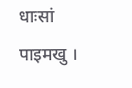धाःसां पाइमखु ।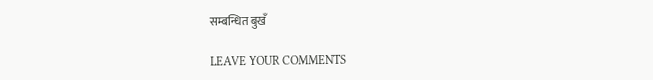सम्बन्धित बुखँ

LEAVE YOUR COMMENTS